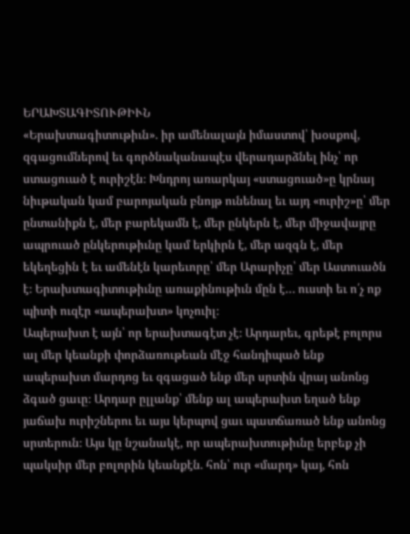ԵՐԱԽՏԱԳԻՏՈՒԹԻՒՆ
«Երախտագիտութիւն». իր ամենալայն իմաստով՝ խօսքով, զգացումներով եւ գործնականապէս վերադարձնել ինչ՝ որ ստացուած է ուրիշէն։ Խնդրոյ առարկայ «ստացուած»ը կրնայ նիւթական կամ բարոյական բնոյթ ունենալ եւ այդ «ուրիշ»ը՝ մեր ընտանիքն է, մեր բարեկամն է, մեր ընկերն է, մեր միջավայրը ապրուած ընկերութիւնը կամ երկիրն է, մեր ազգն է, մեր եկեղեցին է եւ ամենէն կարեւորը՝ մեր Արարիչը՝ մեր Աստուածն է։ Երախտագիտութիւնը առաքինութիւն մըն է… ուստի եւ ո՛չ ոք պիտի ուզէր «ապերախտ» կոչուիլ։
Ապերախտ է այն՝ որ երախտագէտ չէ։ Արդարեւ, գրեթէ բոլորս ալ մեր կեանքի փորձառութեան մէջ հանդիպած ենք ապերախտ մարդոց եւ զգացած ենք մեր սրտին վրայ անոնց ձգած ցաւը։ Արդար ըլլանք՝ մենք ալ ապերախտ եղած ենք յաճախ ուրիշներու եւ այս կերպով ցաւ պատճառած ենք անոնց սրտերուն։ Այս կը նշանակէ, որ ապերախտութիւնը երբեք չի պակսիր մեր բոլորին կեանքէն. հոն՝ ուր «մարդ» կայ, հոն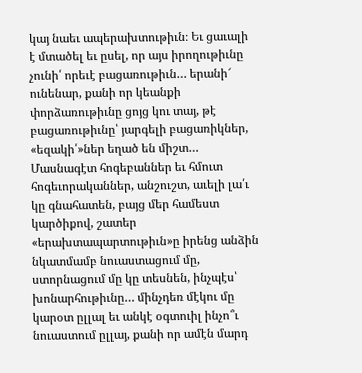կայ նաեւ ապերախտութիւն։ Եւ ցաւալի է մտածել եւ ըսել, որ այս իրողութիւնը չունի՛ որեւէ բացառութիւն… երանի՜ ունենար, քանի որ կեանքի փորձառութիւնը ցոյց կու տայ, թէ բացառութիւնը՝ յարգելի բացառիկներ, «եզակի՛»ներ եղած են միշտ…
Մասնագէտ հոգեբաններ եւ հմուտ հոգեւորականներ, անշուշտ, աւելի լա՛ւ կը գնահատեն, բայց մեր համեստ կարծիքով, շատեր «երախտապարտութիւն»ը իրենց անձին նկատմամբ նուաստացում մը, ստորնացում մը կը տեսնեն, ինչպէս՝ խոնարհութիւնը… մինչդեռ մէկու մը կարօտ ըլլալ եւ անկէ օգտուիլ ինչո՞ւ նուաստում ըլլայ, քանի որ ամէն մարդ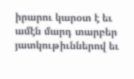իրարու կարօտ է եւ ամէն մարդ տարբեր յատկութիւններով եւ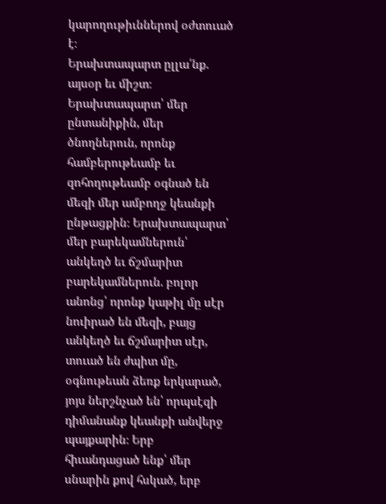կարողութիւններով օժտուած է։
Երախտապարտ ըլլա՛նք. այսօր եւ միշտ։ Երախտապարտ՝ մեր ընտանիքին, մեր ծնողներուն, որոնք համբերութեամբ եւ զոհողութեամբ օգնած են մեզի մեր ամբողջ կեանքի ընթացքին։ Երախտապարտ՝ մեր բարեկամներուն՝ անկեղծ եւ ճշմարիտ բարեկամներուն. բոլոր անոնց՝ որոնք կաթիլ մը սէր նուիրած են մեզի, բայց անկեղծ եւ ճշմարիտ սէր, տուած են ժպիտ մը, օգնութեան ձեռք երկարած, յոյս ներշնչած են՝ որպսէզի դիմանանք կեանքի անվերջ պայքարին։ Երբ հիւանդացած ենք՝ մեր սնարին քով հսկած, երբ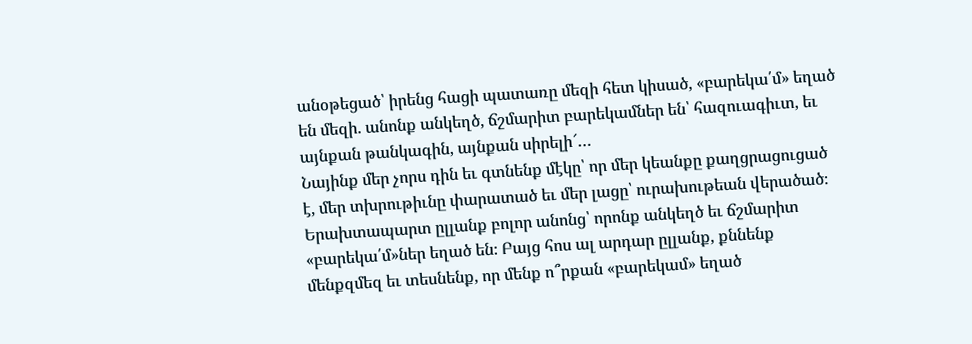անօթեցած՝ իրենց հացի պատառը մեզի հետ կիսած, «բարեկա՛մ» եղած են մեզի. անոնք անկեղծ, ճշմարիտ բարեկամներ են՝ հազուագիւտ, եւ այնքան թանկագին, այնքան սիրելի՜…
Նայինք մեր չորս դին եւ գտնենք մէկը՝ որ մեր կեանքը քաղցրացուցած է, մեր տխրութիւնը փարատած եւ մեր լացը՝ ուրախութեան վերածած։
Երախտապարտ ըլլանք բոլոր անոնց՝ որոնք անկեղծ եւ ճշմարիտ «բարեկա՛մ»ներ եղած են։ Բայց հոս ալ արդար ըլլանք, քննենք մենքզմեզ եւ տեսնենք, որ մենք ո՞րքան «բարեկամ» եղած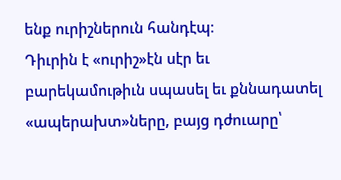ենք ուրիշներուն հանդէպ։
Դիւրին է «ուրիշ»էն սէր եւ բարեկամութիւն սպասել եւ քննադատել «ապերախտ»ները, բայց դժուարը՝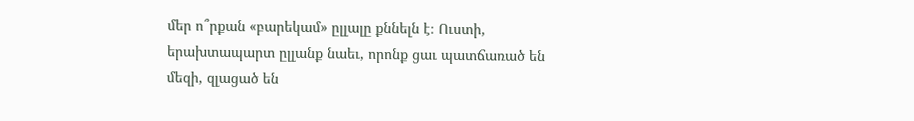մեր ո՞րքան «բարեկամ» ըլլալը քննելն է։ Ուստի, երախտապարտ ըլլանք նաեւ, որոնք ցաւ պատճառած են մեզի, զլացած են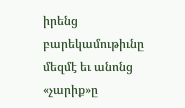իրենց բարեկամութիւնը մեզմէ եւ անոնց «չարիք»ը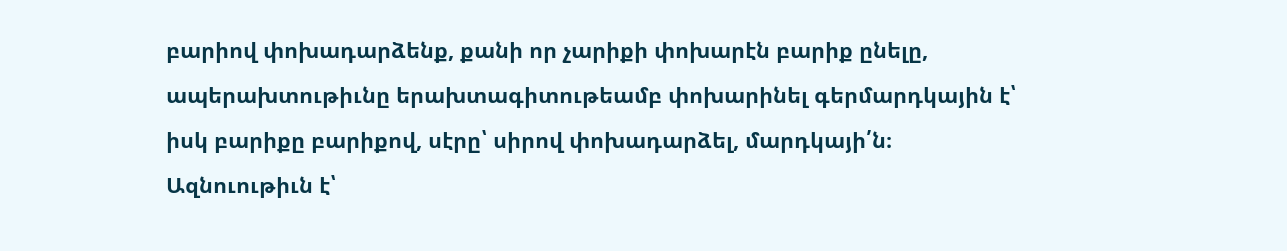բարիով փոխադարձենք, քանի որ չարիքի փոխարէն բարիք ընելը, ապերախտութիւնը երախտագիտութեամբ փոխարինել գերմարդկային է՝ իսկ բարիքը բարիքով, սէրը՝ սիրով փոխադարձել, մարդկայի՛ն։ Ազնուութիւն է՝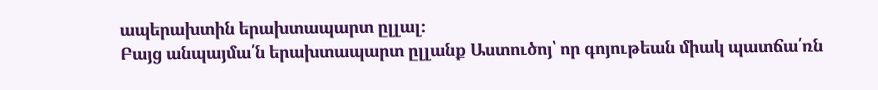ապերախտին երախտապարտ ըլլալ։
Բայց անպայմա՛ն երախտապարտ ըլլանք Աստուծոյ՝ որ գոյութեան միակ պատճա՛ռն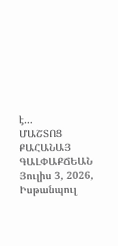է…
ՄԱՇՏՈՑ ՔԱՀԱՆԱՅ ԳԱԼՓԱՔՃԵԱՆ
Յուլիս 3, 2026, Իսթանպուլ